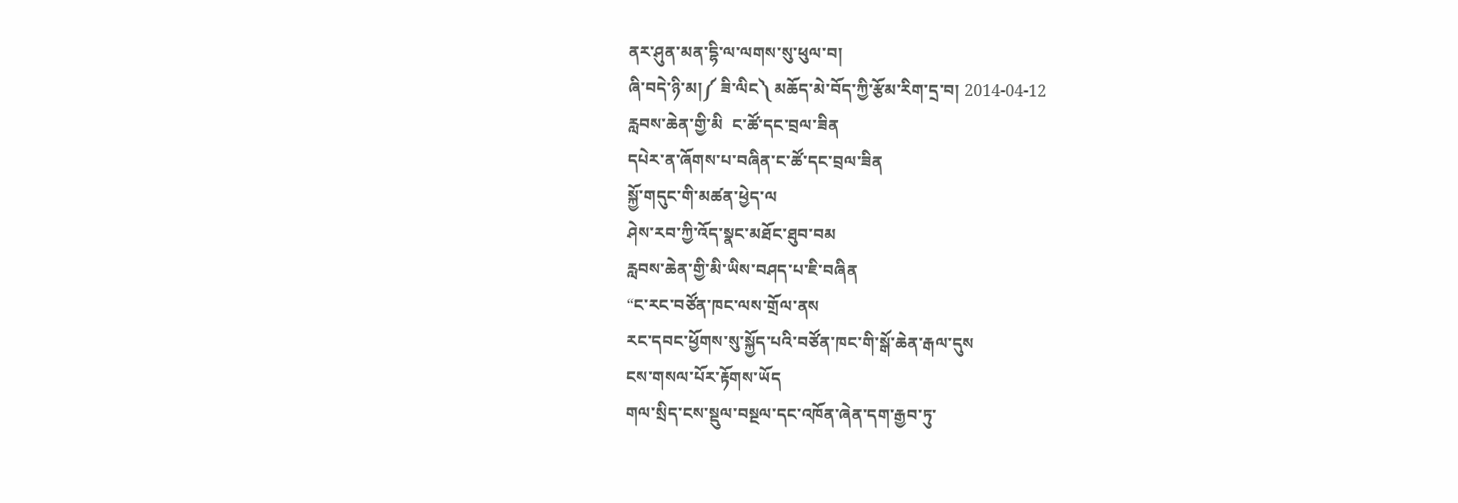ནར་ཤུན་མན་དྷི་ལ་ལགས་སུ་ཕུལ་བ།
ཞི་བདེ་ཉི་མ།༼ ཟི་ལིང༽ མཆོད་མེ་བོད་ཀྱི་རྩོམ་རིག་དྲ་བ། 2014-04-12
རླབས་ཆེན་གྱི་མི  ང་ཚོ་དང་བྲལ་ཟིན
དཔེར་ན་ཞོགས་པ་བཞིན་ང་ཚོ་དང་བྲལ་ཟིན
སྐྱོ་གདུང་གི་མཚན་ཕྱེད་ལ
ཤེས་རབ་ཀྱི་འོད་སྣང་མཐོང་ཐུབ་བམ
རླབས་ཆེན་གྱི་མི་ཡིས་བཤད་པ་ཇི་བཞིན
“ང་རང་བཙོན་ཁང་ལས་གྲོལ་ནས
རང་དབང་ཕྱོགས་སུ་སྐྱོད་པའི་བཙོན་ཁང་གི་སྒོ་ཆེན་རྒལ་དུས
ངས་གསལ་པོར་རྟོགས་ཡོད
གལ་སྲིད་ངས་སྡུལ་བསྔལ་དང་འཁོན་ཞེན་དག་རྒྱབ་ཏུ་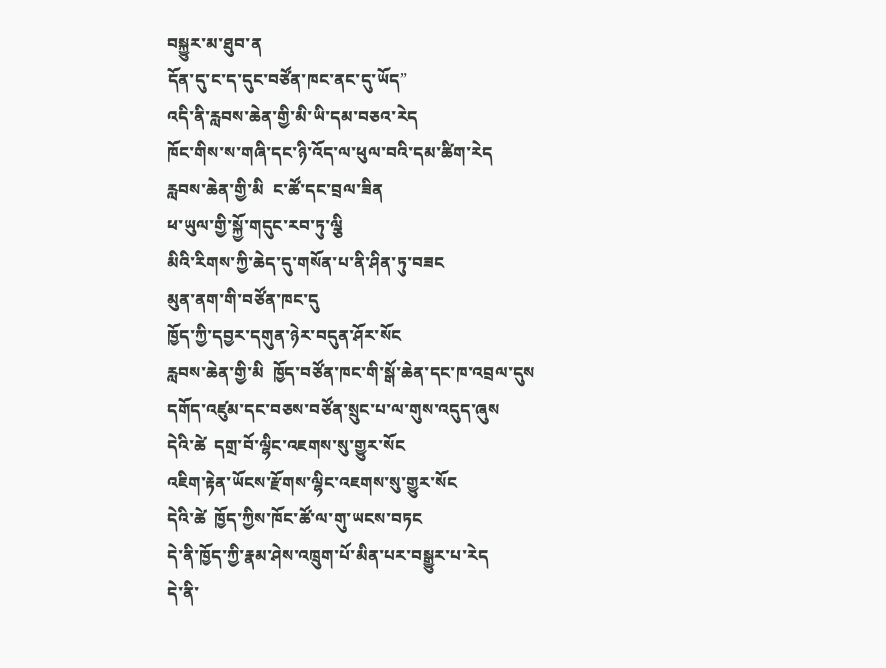བསྐྱུར་མ་ཐུབ་ན
དོན་དུ་ང་ད་དུང་བཙོན་ཁང་ནང་དུ་ཡོད”
འདི་ནི་རླབས་ཆེན་གྱི་མི་ཡི་དམ་བཅའ་རེད
ཁོང་གིས་ས་གཞི་དང་ཉི་འོད་ལ་ཕུལ་བའི་དམ་ཚིག་རེད
རླབས་ཆེན་གྱི་མི  ང་ཚོ་དང་བྲལ་ཟིན
ཕ་ཡུལ་གྱི་སྐྱོ་གདུང་རབ་ཏུ་ལྕི
མིའི་རིགས་ཀྱི་ཆེད་དུ་གསོན་པ་ནི་ཤིན་ཏུ་བཟང
མུན་ནག་གི་བཙོན་ཁང་དུ
ཁྱོད་ཀྱི་དབྱར་དགུན་ཉེར་བདུན་ཤོར་སོང
རླབས་ཆེན་གྱི་མི  ཁྱོད་བཙོན་ཁང་གི་སྒོ་ཆེན་དང་ཁ་འབྲལ་དུས
དགོད་འཛུམ་དང་བཅས་བཙོན་སྲུང་པ་ལ་གུས་འདུད་ཞུས
དེའི་ཚེ  དགྲ་བོ་ལྷིང་འཇགས་སུ་གྱུར་སོང
འཇིག་རྟེན་ཡོངས་རྫོགས་ལྷིང་འཇགས་སུ་གྱུར་སོང
དེའི་ཚེ  ཁྱོད་ཀྱིས་ཁོང་ཚོ་ལ་གུ་ཡངས་བཏང
དེ་ནི་ཁྱོད་ཀྱི་རྣམ་ཤེས་འཁྲུག་པོ་མིན་པར་བསྒྱུར་པ་རེད
དེ་ནི་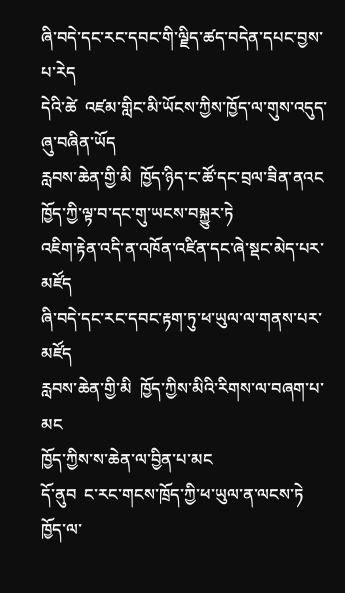ཞི་བདེ་དང་རང་དབང་གི་ལྗིད་ཚད་བདེན་དཔང་བྱས་པ་རེད
དེའི་ཚེ  འཛམ་གླིང་མི་ཡོངས་ཀྱིས་ཁྱོད་ལ་གུས་འདུད་ཞུ་བཞིན་ཡོད
རླབས་ཆེན་གྱི་མི  ཁྱོད་ཉིད་ང་ཚོ་དང་བྲལ་ཟིན་ནའང
ཁྱོད་ཀྱི་ལྟ་བ་དང་གུ་ཡངས་བསྐྱུར་ཏེ
འཇིག་རྟེན་འདི་ན་འཁོན་འཛིན་དང་ཞེ་སྡང་མེད་པར་མཛོད
ཞི་བདེ་དང་རང་དབང་རྟག་ཏུ་ཕ་ཡུལ་ལ་གནས་པར་མཛོད
རླབས་ཆེན་གྱི་མི  ཁྱོད་ཀྱིས་མིའི་རིགས་ལ་བཞག་པ་མང
ཁྱོད་ཀྱིས་ས་ཆེན་ལ་བྱིན་པ་མང
དོ་ནུབ  ང་རང་གངས་ཁྲོད་ཀྱི་ཕ་ཡུལ་ན་ལངས་ཏེ
ཁྱོད་ལ་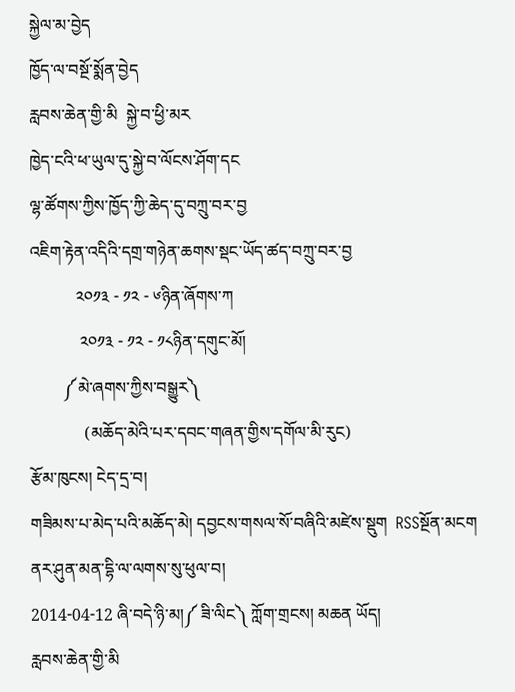སྐྱེལ་མ་བྱེད
ཁྱོད་ལ་བསྔོ་སྨོན་བྱེད
རླབས་ཆེན་གྱི་མི  སྐྱེ་བ་ཕྱི་མར
ཁྱེད་ངའི་ཕ་ཡུལ་དུ་སྐྱེ་བ་ལོངས་ཤོག་དང
ལྷ་ཚོགས་ཀྱིས་ཁྱོད་ཀྱི་ཆེད་དུ་བཀྲུ་བར་བྱ
འཇིག་རྟེན་འདིའི་དགྲ་གཉེན་ཆགས་སྡང་ཡོད་ཚད་བཀྲུ་བར་བྱ
           ༢༠༡༣ - ༡༢ - ༦ཉིན་ཞོགས་ཀ
            ༢༠༡༣ - ༡༢ - ༡༨ཉིན་དགུང་མོ།
        ༼མེ་ཞགས་ཀྱིས་བསྒྱུར༽
             (མཆོད་མེའི་པར་དབང་གཞན་གྱིས་དགོལ་མི་རུང)
རྩོམ་ཁུངས། ངེད་དྲ་བ།
གཟིམས་པ་མེད་པའི་མཆོད་མེ། དབྱངས་གསལ་སོ་བཞིའི་མཛེས་སྡུག  RSSསྔོན་མངག
ནར་ཤུན་མན་དྷི་ལ་ལགས་སུ་ཕུལ་བ།
2014-04-12 ཞི་བདེ་ཉི་མ།༼ ཟི་ལིང༽ ཀློག་གྲངས། མཆན ཡོད།
རླབས་ཆེན་གྱི་མི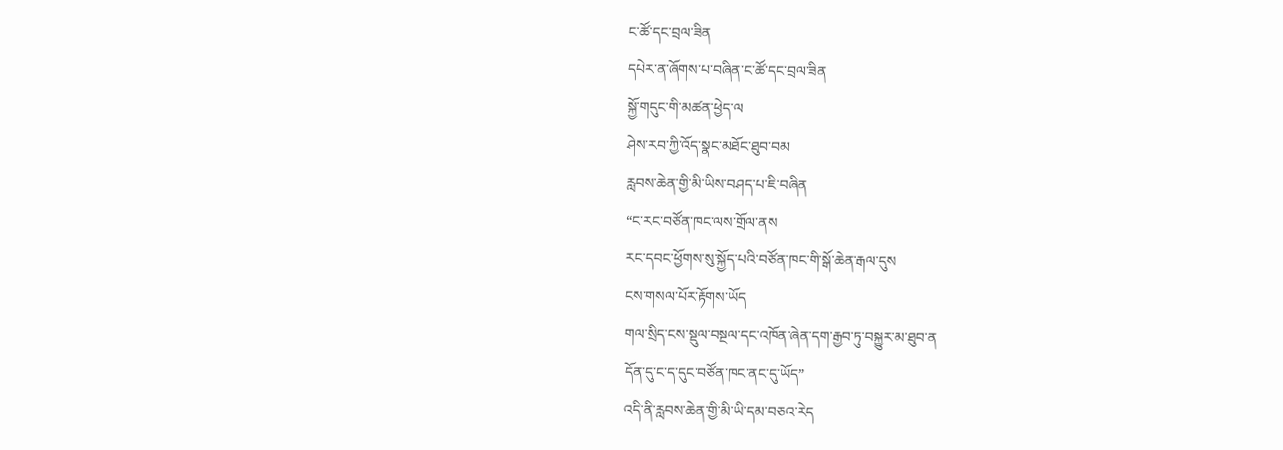ང་ཚོ་དང་བྲལ་ཟིན
དཔེར་ན་ཞོགས་པ་བཞིན་ང་ཚོ་དང་བྲལ་ཟིན
སྐྱོ་གདུང་གི་མཚན་ཕྱེད་ལ
ཤེས་རབ་ཀྱི་འོད་སྣང་མཐོང་ཐུབ་བམ
རླབས་ཆེན་གྱི་མི་ཡིས་བཤད་པ་ཇི་བཞིན
“ང་རང་བཙོན་ཁང་ལས་གྲོལ་ནས
རང་དབང་ཕྱོགས་སུ་སྐྱོད་པའི་བཙོན་ཁང་གི་སྒོ་ཆེན་རྒལ་དུས
ངས་གསལ་པོར་རྟོགས་ཡོད
གལ་སྲིད་ངས་སྡུལ་བསྔལ་དང་འཁོན་ཞེན་དག་རྒྱབ་ཏུ་བསྐྱུར་མ་ཐུབ་ན
དོན་དུ་ང་ད་དུང་བཙོན་ཁང་ནང་དུ་ཡོད”
འདི་ནི་རླབས་ཆེན་གྱི་མི་ཡི་དམ་བཅའ་རེད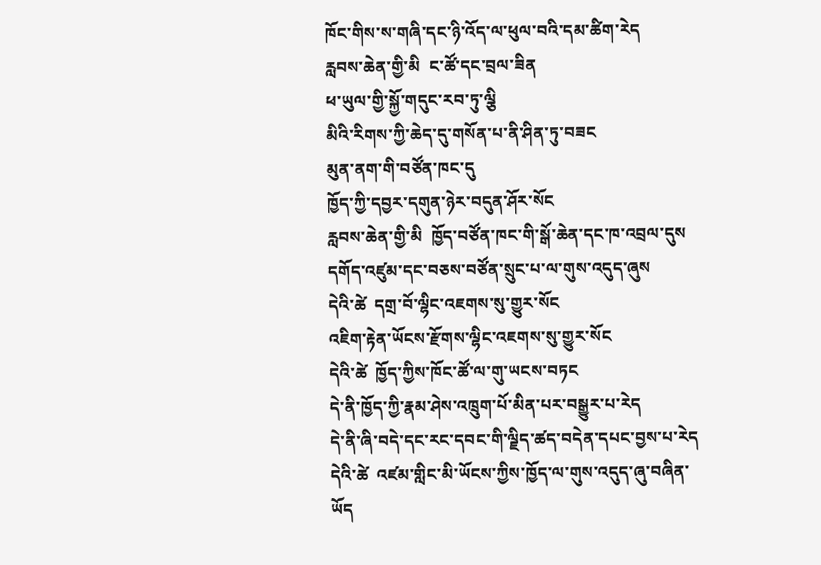ཁོང་གིས་ས་གཞི་དང་ཉི་འོད་ལ་ཕུལ་བའི་དམ་ཚིག་རེད
རླབས་ཆེན་གྱི་མི  ང་ཚོ་དང་བྲལ་ཟིན
ཕ་ཡུལ་གྱི་སྐྱོ་གདུང་རབ་ཏུ་ལྕི
མིའི་རིགས་ཀྱི་ཆེད་དུ་གསོན་པ་ནི་ཤིན་ཏུ་བཟང
མུན་ནག་གི་བཙོན་ཁང་དུ
ཁྱོད་ཀྱི་དབྱར་དགུན་ཉེར་བདུན་ཤོར་སོང
རླབས་ཆེན་གྱི་མི  ཁྱོད་བཙོན་ཁང་གི་སྒོ་ཆེན་དང་ཁ་འབྲལ་དུས
དགོད་འཛུམ་དང་བཅས་བཙོན་སྲུང་པ་ལ་གུས་འདུད་ཞུས
དེའི་ཚེ  དགྲ་བོ་ལྷིང་འཇགས་སུ་གྱུར་སོང
འཇིག་རྟེན་ཡོངས་རྫོགས་ལྷིང་འཇགས་སུ་གྱུར་སོང
དེའི་ཚེ  ཁྱོད་ཀྱིས་ཁོང་ཚོ་ལ་གུ་ཡངས་བཏང
དེ་ནི་ཁྱོད་ཀྱི་རྣམ་ཤེས་འཁྲུག་པོ་མིན་པར་བསྒྱུར་པ་རེད
དེ་ནི་ཞི་བདེ་དང་རང་དབང་གི་ལྗིད་ཚད་བདེན་དཔང་བྱས་པ་རེད
དེའི་ཚེ  འཛམ་གླིང་མི་ཡོངས་ཀྱིས་ཁྱོད་ལ་གུས་འདུད་ཞུ་བཞིན་ཡོད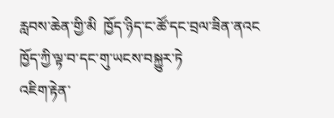རླབས་ཆེན་གྱི་མི  ཁྱོད་ཉིད་ང་ཚོ་དང་བྲལ་ཟིན་ནའང
ཁྱོད་ཀྱི་ལྟ་བ་དང་གུ་ཡངས་བསྐྱུར་ཏེ
འཇིག་རྟེན་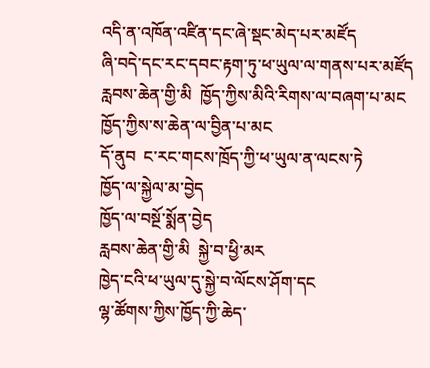འདི་ན་འཁོན་འཛིན་དང་ཞེ་སྡང་མེད་པར་མཛོད
ཞི་བདེ་དང་རང་དབང་རྟག་ཏུ་ཕ་ཡུལ་ལ་གནས་པར་མཛོད
རླབས་ཆེན་གྱི་མི  ཁྱོད་ཀྱིས་མིའི་རིགས་ལ་བཞག་པ་མང
ཁྱོད་ཀྱིས་ས་ཆེན་ལ་བྱིན་པ་མང
དོ་ནུབ  ང་རང་གངས་ཁྲོད་ཀྱི་ཕ་ཡུལ་ན་ལངས་ཏེ
ཁྱོད་ལ་སྐྱེལ་མ་བྱེད
ཁྱོད་ལ་བསྔོ་སྨོན་བྱེད
རླབས་ཆེན་གྱི་མི  སྐྱེ་བ་ཕྱི་མར
ཁྱེད་ངའི་ཕ་ཡུལ་དུ་སྐྱེ་བ་ལོངས་ཤོག་དང
ལྷ་ཚོགས་ཀྱིས་ཁྱོད་ཀྱི་ཆེད་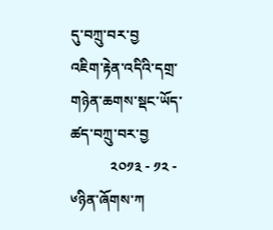དུ་བཀྲུ་བར་བྱ
འཇིག་རྟེན་འདིའི་དགྲ་གཉེན་ཆགས་སྡང་ཡོད་ཚད་བཀྲུ་བར་བྱ
           ༢༠༡༣ - ༡༢ - ༦ཉིན་ཞོགས་ཀ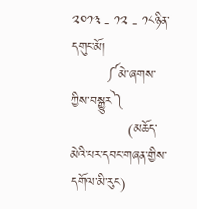༢༠༡༣ - ༡༢ - ༡༨ཉིན་དགུང་མོ།
        ༼མེ་ཞགས་ཀྱིས་བསྒྱུར༽
             (མཆོད་མེའི་པར་དབང་གཞན་གྱིས་དགོལ་མི་རུང)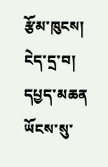རྩོམ་ཁུངས། ངེད་དྲ་བ།
དཔྱད་མཆན ཡོངས་སུ་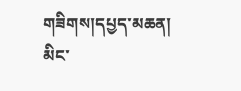གཟིགས།དཔྱད་མཆན།
མིང་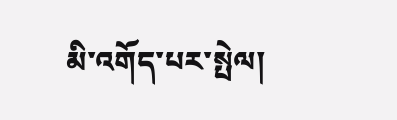མི་འགོད་པར་སྤེལ།